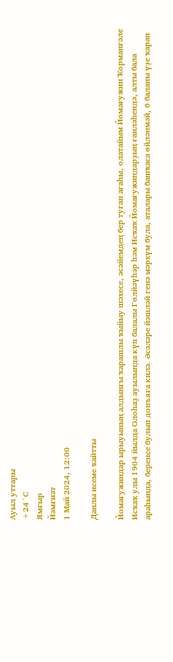Ауыл уттары
+24 °С
Ямғыр
Йәмғиәт
1 Май 2024, 12:00

Данлы исеме ҡайтты

Йомағужиндар ырыуының алдынғы ҡарашлы ҡыйыу шәхесе, әсәйемдең бер туған ағаһы, олатайым Йомағужин Ҡорманғәле Исҡаҡ улы 1904 йылда Олоһаҙ ауылында күп балалы Гөлйәүһәр һәм Исҡаҡ Йомағужиндарҙың ғаиләһендә, алты бала араһында, беренсе булып донъяға килә. Әсәләре йәшләй генә мәрхүм була, аталары башҡаса өйләнмәй, 6 баланы үҙе ҡарап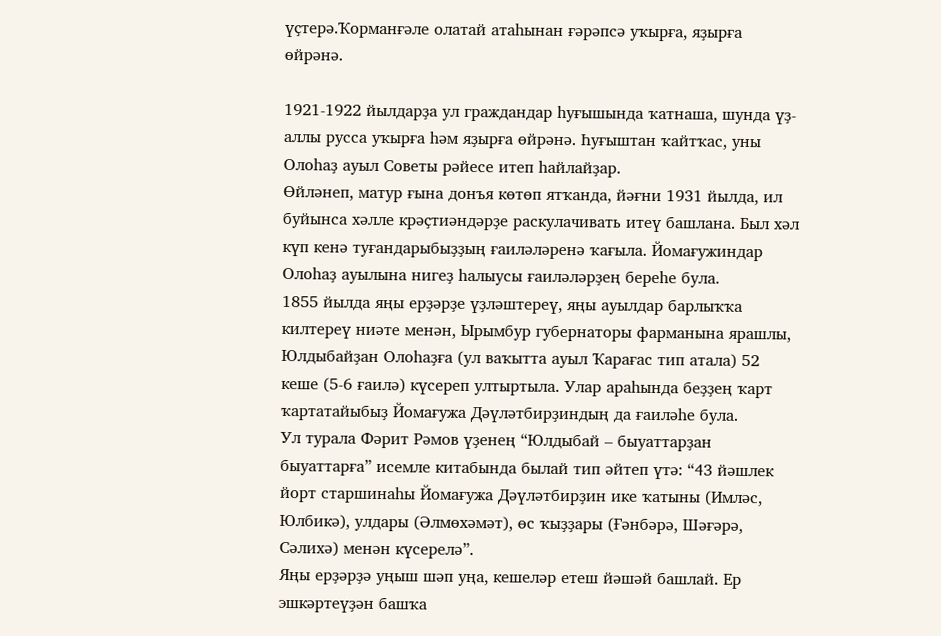үҫтерә.Ҡорманғәле олатай атаһынан ғәрәпсә уҡырға, яҙырға өйрәнә.

1921-1922 йылдарҙа ул граждандар һуғышында ҡатнаша, шунда үҙ-аллы русса уҡырға һәм яҙырға өйрәнә. Һуғыштан ҡайтҡас, уны Олоһаҙ ауыл Советы рәйесе итеп һайлайҙар.
Өйләнеп, матур ғына донъя көтөп ятҡанда, йәғни 1931 йылда, ил буйынса хәлле крәҫтиәндәрҙе раскулачивать итеү башлана. Был хәл күп кенә туғандарыбыҙҙың ғаиләләренә ҡағыла. Йомағужиндар Олоһаҙ ауылына нигеҙ һалыусы ғаиләләрҙең береһе була.
1855 йылда яңы ерҙәрҙе үҙләштереү, яңы ауылдар барлыҡҡа килтереү ниәте менән, Ырымбур губернаторы фарманына ярашлы, Юлдыбайҙан Олоһаҙға (ул ваҡытта ауыл Ҡарағас тип атала) 52 кеше (5-6 ғаилә) күсереп ултыртыла. Улар араһында беҙҙең ҡарт ҡартатайыбыҙ Йомағужа Дәүләтбирҙиндың да ғаиләһе була.
Ул турала Фәрит Рәмов үҙенең “Юлдыбай – быуаттарҙан быуаттарға” исемле китабында былай тип әйтеп үтә: “43 йәшлек йорт старшинаһы Йомағужа Дәүләтбирҙин ике ҡатыны (Имләс, Юлбикә), улдары (Әлмөхәмәт), өс ҡыҙҙары (Ғәнбәрә, Шәғәрә, Сәлихә) менән күсерелә”.
Яңы ерҙәрҙә уңыш шәп уңа, кешеләр етеш йәшәй башлай. Ер эшкәртеүҙән башҡа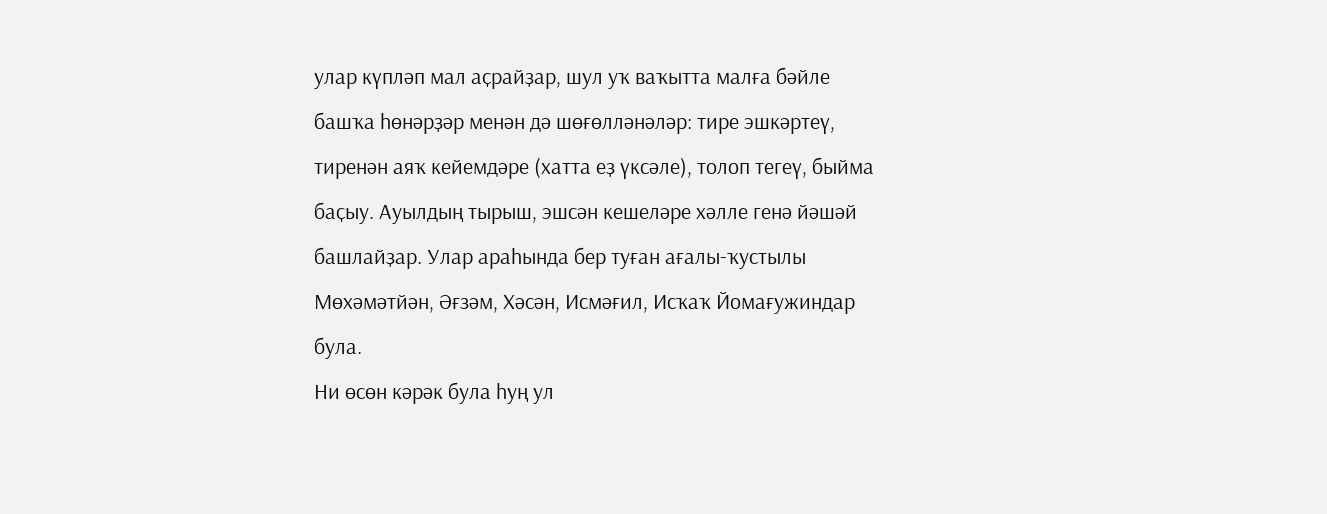улар күпләп мал аҫрайҙар, шул уҡ ваҡытта малға бәйле башҡа һөнәрҙәр менән дә шөғөлләнәләр: тире эшкәртеү, тиренән аяҡ кейемдәре (хатта еҙ үксәле), толоп тегеү, быйма баҫыу. Ауылдың тырыш, эшсән кешеләре хәлле генә йәшәй башлайҙар. Улар араһында бер туған ағалы-ҡустылы Мөхәмәтйән, Әғзәм, Хәсән, Исмәғил, Исҡаҡ Йомағужиндар була.
Ни өсөн кәрәк була һуң ул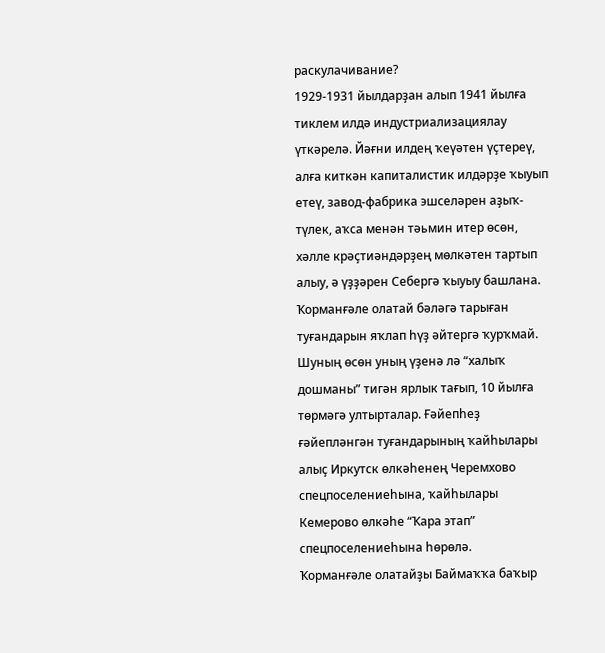раскулачивание?
1929-1931 йылдарҙан алып 1941 йылға тиклем илдә индустриализациялау үткәрелә. Йәғни илдең ҡеүәтен үҫтереү, алға киткән капиталистик илдәрҙе ҡыуып етеү, завод-фабрика эшселәрен аҙыҡ-түлек, аҡса менән тәьмин итер өсөн, хәлле крәҫтиәндәрҙең мөлкәтен тартып алыу, ә үҙҙәрен Себергә ҡыуыу башлана.
Ҡорманғәле олатай бәләгә тарыған туғандарын яҡлап һүҙ әйтергә ҡурҡмай. Шуның өсөн уның үҙенә лә “халыҡ дошманы” тигән ярлык тағып, 10 йылға төрмәгә ултырталар. Ғәйепһеҙ ғәйепләнгән туғандарының ҡайһылары алыҫ Иркутск өлкәһенең Черемхово спецпоселениеһына, ҡайһылары Кемерово өлкәһе “Ҡара этап” спецпоселениеһына һөрөлә.
Ҡорманғәле олатайҙы Баймаҡҡа баҡыр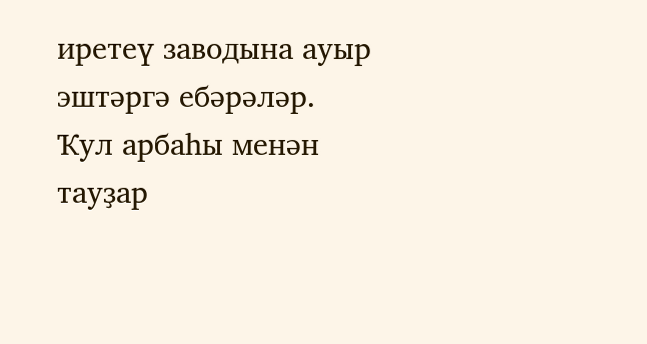иретеү заводына ауыр эштәргә ебәрәләр. Ҡул арбаһы менән тауҙар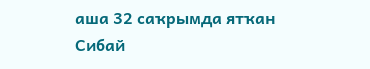аша 32 саҡрымда ятҡан Сибай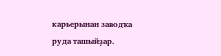карьерынан заводҡа руда ташыйҙар.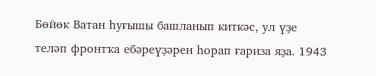Бөйөк Ватан һуғышы башланып киткәс, ул үҙе теләп фронтҡа ебәреүҙәрен һорап ғариза яҙа. 1943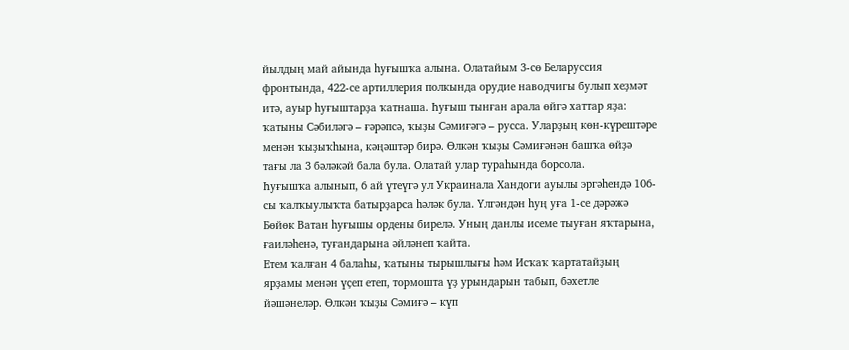йылдың май айында һуғышҡа алына. Олатайым 3-сө Беларуссия фронтында, 422-се артиллерия полкында орудие наводчигы булып хеҙмәт итә, ауыр һуғыштарҙа ҡатнаша. Һуғыш тынған арала өйгә хаттар яҙа: ҡатыны Сәбиләгә – ғәрәпсә, ҡыҙы Сәмиғәгә – русса. Уларҙың көн-күрештәре менән ҡыҙыҡһына, кәңәштәр бирә. Өлкән ҡыҙы Сәмиғәнән башҡа өйҙә тағы ла 3 бәләкәй бала була. Олатай улар тураһында борсола.
Һуғышҡа алынып, 6 ай үтеүгә ул Украинала Хандоги ауылы эргәһендә 106-сы ҡалҡыулыҡта батырҙарса һәләк була. Үлгәндән һуң уға 1-се дәрәжә Бөйөк Ватан һуғышы ордены бирелә. Уның данлы исеме тыуған яҡтарына, ғаиләһенә, туғандарына әйләнеп ҡайта.
Етем ҡалған 4 балаһы, ҡатыны тырышлығы һәм Исҡаҡ ҡартатайҙың ярҙамы менән үҫеп етеп, тормошта үҙ урындарын табып, бәхетле йәшәнеләр. Өлкән ҡыҙы Сәмиғә – күп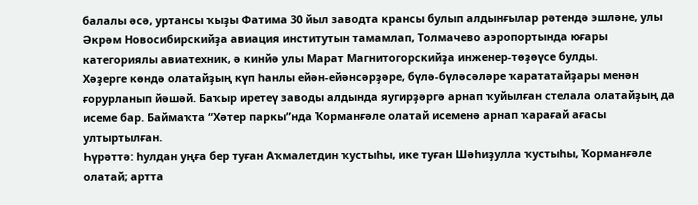балалы әсә, уртансы ҡыҙы Фатима 30 йыл заводта крансы булып алдынғылар рәтендә эшләне, улы Әкрәм Новосибирскийҙа авиация институтын тамамлап, Толмачево аэропортында юғары категориялы авиатехник, ә кинйә улы Марат Магнитогорскийҙа инженер-төҙөүсе булды.
Хәҙерге көндә олатайҙың күп һанлы ейән-ейәнсәрҙәре, бүлә-бүләсәләре ҡарататайҙары менән ғорурланып йәшәй. Баҡыр иретеү заводы алдында яугирҙәргә арнап ҡуйылған стелала олатайҙың да исеме бар. Баймаҡта “Хәтер паркы”нда Ҡорманғәле олатай исеменә арнап ҡарағай ағасы ултыртылған.
Һүрәттә: һулдан уңға бер туған Аҡмалетдин ҡустыһы, ике туған Шәһиҙулла ҡустыһы, Ҡорманғәле олатай; артта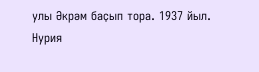улы Әкрәм баҫып тора. 1937 йыл.
Нурия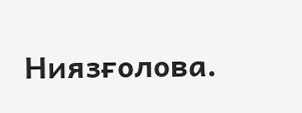Ниязғолова.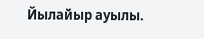Йылайыр ауылы.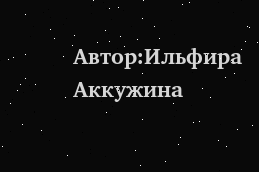Автор:Ильфира Аккужина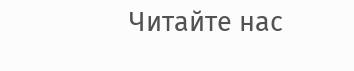Читайте нас